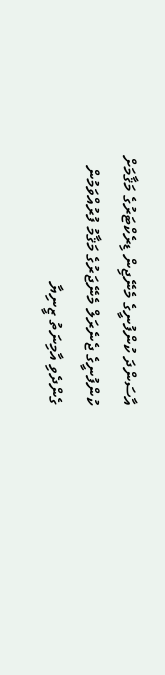އާސަންދަ ކުންފުނީގެ މެނޭޖިން ޑިރެކްޓަރުގެ މަޤާމަށް ކުންފުނީގެ ޖެނެރަލް މެނޭޖަރުގެ މަޤާމު ފުރުއްވަމުން ގެންދެވި އާމިނަތު ޒީނިޔާ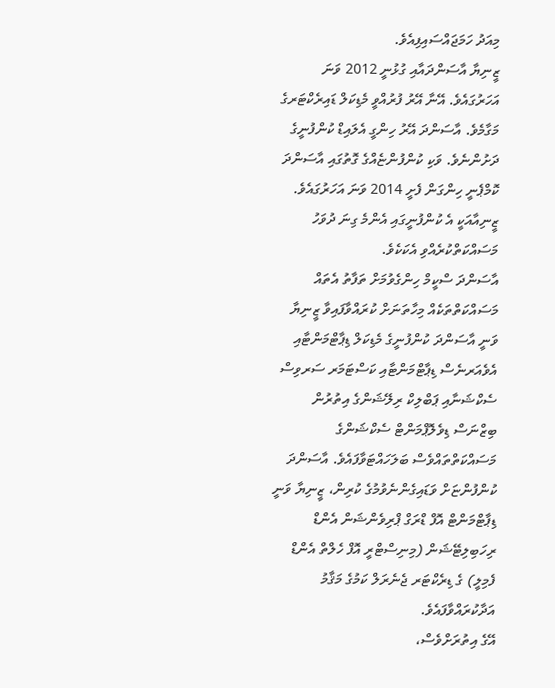މިއަދު ހަމަޖައްސައިފިއެވެ.
ޒީނިޔާ އާސަންދައާއި ގުޅުނީ 2012 ވަނަ އަހަރުގައެވެ. އޭނާ އޭރު ފުރުއްވީ މެޑިކަލް ޑައިރެކްޓަރގެ މަގާމެވެ. އާސަންދަ އޭރު ހިންގީ އެލައިޑް ކުންފުނީގެ ދަށުންނެވެ. ވަކި ކުންފުންޏެއްގެ ގޮތުގައި އާސަންދަ ކޮމްޕެނީ ހިންގަން ފެށީ 2014 ވަނަ އަހަރުގައެވެ. ޒީނިއާއަކީ އެ ކުންފުނީގައި އެންމެ ގިނަ ދުވަހު މަސައްކަތްކުރެއްވި އެކަކެވެ.
އާސަންދަ ސްކީމް ހިންގެވުމަށް ތަފާތު އެތައް މަސައްކަތްތަކެއް މިހާތަނަށް ކުރައްވާފައިވާ ޒީނިޔާ ވަނީ އާސަންދަ ކުންފުނީގެ މެޑިކަލް ޑިޕާޓްމަންޓާއި އެވެއަރނެސް ޑިޕާޓްމަންޓާއި ކަސްޓަމަރ ސަރވިސް ސެކްޝަނާއި ޕަބްލިކް ރިލޭޝަންގެ އިތުރުން ބިޒްނަސް ޑިވެލޮޕްމަންޓް ސެކްޝަންގެ މަސައްކަތްތައްވެސް ބަލަހައްޓަވާފައެވެ. އާސަންދަ ކުންފުންޏަށް ވަޑައިގެންނެވުމުގެ ކުރިން، ޒީނިޔާ ވަނީ ޑިޕާޓްމަންޓް އޮފް ޑްރަގް ޕްރިވެންޝަން އެންޑް ރިހަބިލިޓޭޝަން (މިނިސްޓްރީ އޮފް ހެލްތް އެންޑް ފެމިލީ) ގެ ޑިރެކްޓަރ ޖެނެރަލް ކަމުގެ މަޤާމު އަދާކުރައްވާފައެވެ.
އޭގެ އިތުރަށްވެސް،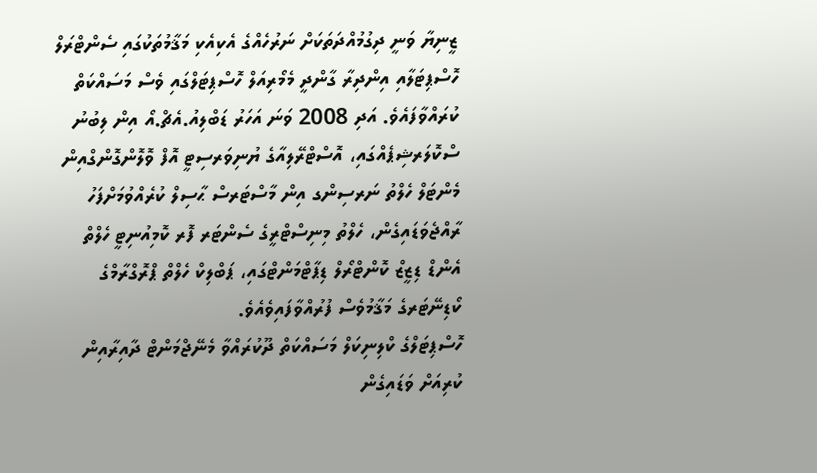ޒީނިޔާ ވަނީ ދިގުމުއްދަތަކަށް ނަރުހެއްގެ އެކިއެކި މަޤާމުތަކުގައި ސެންޓްރަލް ހޮސްޕިޓަލާއި އިންދިރާ ގާންދީ މެމޯރިއަލް ހޮސްޕިޓަލްގައި ވެސް މަސައްކަތް ކުރައްވާފައެވެ. އަދި 2008 ވަނަ އަހަރު ޑަބްލިއު.އެޗް.އޯ އިން ލިބުނު ސްކޮލަރޝިޕެއްގައި، އޮސްޓްރޭލިއާގެ ޔުނިވަރސިޓީ އޮފް ވޮލޮންގޮންގްއިން މެންޓަލް ހެލްތު ނަރސިންގ އިން މާސްޓަރސް ޙާސިލް ކުރެއްވުމަށްފަހު ރާއްޖެވަޑައިގެން، ހެލްތު މިނިސްޓްރީގެ ސެންޓަރ ފޮރ ކޮމިއުނިޓީ ހެލްތް އެންޑް ޑިޒީޒް ކޮންޓްރޯލް ޑިޕާޓްމަންޓްގައި، ޕަބްލިކް ހެލްތް ޕްރޮގްރާމްގެ ކޯޑިނޭޓަރގެ މަޤާމުވެސް ފުރުއްވާފައިވެއެވެ.
ހޮސްޕިޓަލްގެ ކްލިނިކަލް މަސައްކަތް ދޫކުރައްވާ މެނޭޖްމަންޓް ދާއިރާއިން ކުރިއަށް ވަޑައިގެން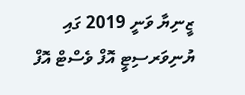ޒީނިޔާ ވަނީ 2019 ގައި ޔުނިވަރސިޓީ އޮފް ވެސްޓް އޮފް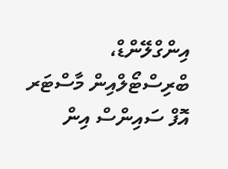އިންގްލޭންޑް، ބްރިސްޓޯލްއިން މާސްޓަރ އޮފް ސައިންސް އިން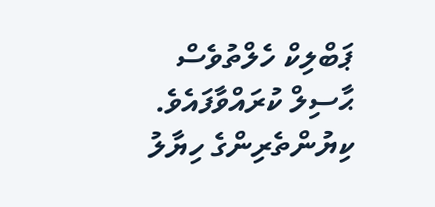ޕަބްލިކް ހެލްތުވެސް ޙާސިލް ކުރައްވާފައެވެ.
ކިޔުންތެރިންގެ ހިޔާލު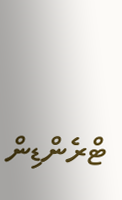ޓްރެންޑިން